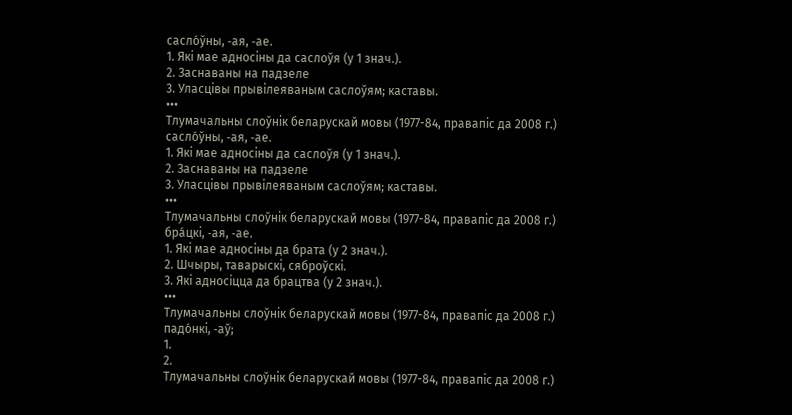сасло́ўны, ‑ая, ‑ае.
1. Які мае адносіны да саслоўя (у 1 знач.).
2. Заснаваны на падзеле
3. Уласцівы прывілеяваным саслоўям; каставы.
•••
Тлумачальны слоўнік беларускай мовы (1977-84, правапіс да 2008 г.)
сасло́ўны, ‑ая, ‑ае.
1. Які мае адносіны да саслоўя (у 1 знач.).
2. Заснаваны на падзеле
3. Уласцівы прывілеяваным саслоўям; каставы.
•••
Тлумачальны слоўнік беларускай мовы (1977-84, правапіс да 2008 г.)
бра́цкі, ‑ая, ‑ае.
1. Які мае адносіны да брата (у 2 знач.).
2. Шчыры, таварыскі, сяброўскі.
3. Які адносіцца да брацтва (у 2 знач.).
•••
Тлумачальны слоўнік беларускай мовы (1977-84, правапіс да 2008 г.)
падо́нкі, ‑аў;
1.
2.
Тлумачальны слоўнік беларускай мовы (1977-84, правапіс да 2008 г.)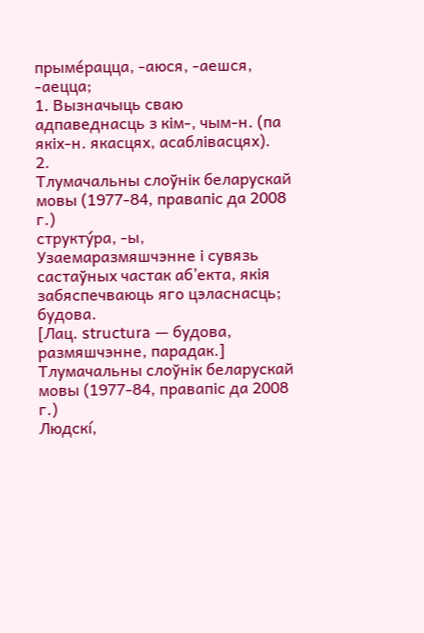прыме́рацца, ‑аюся, ‑аешся, ‑аецца;
1. Вызначыць сваю адпаведнасць з кім‑, чым‑н. (па якіх‑н. якасцях, асаблівасцях).
2.
Тлумачальны слоўнік беларускай мовы (1977-84, правапіс да 2008 г.)
структу́ра, ‑ы,
Узаемаразмяшчэнне і сувязь састаўных частак аб’екта, якія забяспечваюць яго цэласнасць; будова.
[Лац. structura — будова, размяшчэнне, парадак.]
Тлумачальны слоўнік беларускай мовы (1977-84, правапіс да 2008 г.)
Людскі́,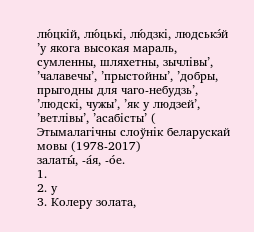лю́цкій, лю́цькі, лю́дзкі, людськэ́й ’у якога высокая мараль, сумленны, шляхетны, зычлівы’, ’чалавечы’, ’прыстойны’, ’добры, прыгодны для чаго-небудзь’, ’людскі, чужы’, ’як у людзей’, ’ветлівы’, ’асабісты’ (
Этымалагічны слоўнік беларускай мовы (1978-2017)
залаты́, -а́я, -о́е.
1.
2. у
3. Колеру золата,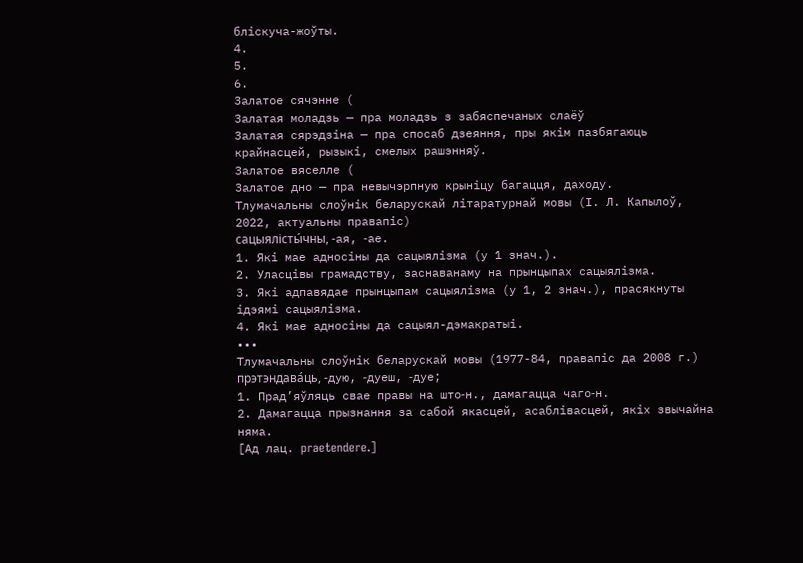бліскуча-жоўты.
4.
5.
6.
Залатое сячэнне (
Залатая моладзь — пра моладзь з забяспечаных слаёў
Залатая сярэдзіна — пра спосаб дзеяння, пры якім пазбягаюць крайнасцей, рызыкі, смелых рашэнняў.
Залатое вяселле (
Залатое дно — пра невычэрпную крыніцу багацця, даходу.
Тлумачальны слоўнік беларускай літаратурнай мовы (І. Л. Капылоў, 2022, актуальны правапіс)
сацыялісты́чны, ‑ая, ‑ае.
1. Які мае адносіны да сацыялізма (у 1 знач.).
2. Уласцівы грамадству, заснаванаму на прынцыпах сацыялізма.
3. Які адпавядае прынцыпам сацыялізма (у 1, 2 знач.), прасякнуты ідэямі сацыялізма.
4. Які мае адносіны да сацыял-дэмакратыі.
•••
Тлумачальны слоўнік беларускай мовы (1977-84, правапіс да 2008 г.)
прэтэндава́ць, ‑дую, ‑дуеш, ‑дуе;
1. Прад’яўляць свае правы на што‑н., дамагацца чаго‑н.
2. Дамагацца прызнання за сабой якасцей, асаблівасцей, якіх звычайна няма.
[Ад лац. praetendere.]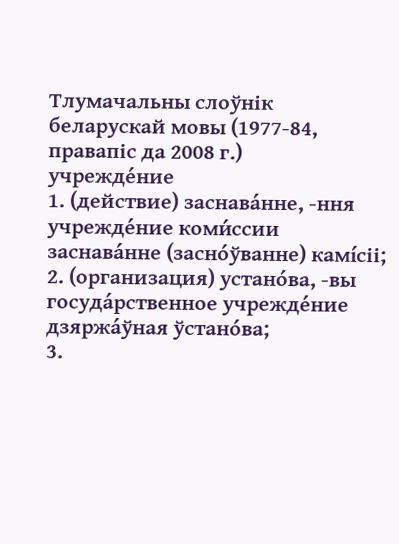Тлумачальны слоўнік беларускай мовы (1977-84, правапіс да 2008 г.)
учрежде́ние
1. (действие) заснава́нне, -ння
учрежде́ние коми́ссии заснава́нне (засно́ўванне) камі́сіі;
2. (организация) устано́ва, -вы
госуда́рственное учрежде́ние дзяржа́ўная ўстано́ва;
3.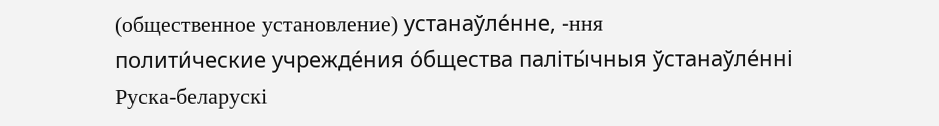(общественное установление) устанаўле́нне, -ння
полити́ческие учрежде́ния о́бщества паліты́чныя ўстанаўле́нні
Руска-беларускі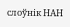слоўнік НАН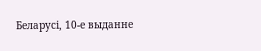Беларусі, 10-е выданне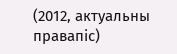(2012, актуальны правапіс)